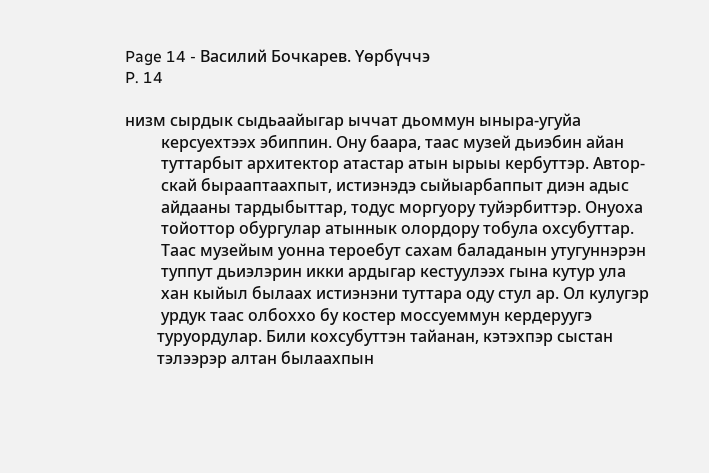Page 14 - Василий Бочкарев. Үөрбүччэ
P. 14

низм сырдык сыдьаайыгар ыччат дьоммун ыныра-угуйа
         керсуехтээх эбиппин. Ону баара, таас музей дьиэбин айан
         туттарбыт архитектор атастар атын ырыы кербуттэр. Автор-
         скай бырааптаахпыт, истиэнэдэ сыйыарбаппыт диэн адыс
         айдааны тардыбыттар, тодус моргуору туйэрбиттэр. Онуоха
         тойоттор обургулар атыннык олордору тобула охсубуттар.
         Таас музейым уонна тероебут сахам баладанын утугуннэрэн
         туппут дьиэлэрин икки ардыгар кестуулээх гына кутур ула
         хан кыйыл былаах истиэнэни туттара оду стул ар. Ол кулугэр
         урдук таас олбоххо бу костер моссуеммун кердеруугэ
        туруордулар. Били кохсубуттэн тайанан, кэтэхпэр сыстан
        тэлээрэр алтан былаахпын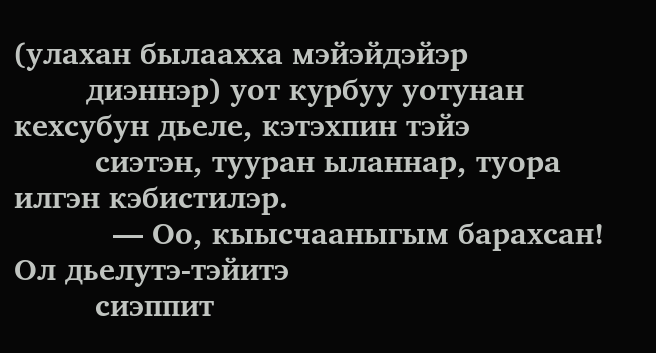(улахан былаахха мэйэйдэйэр
        диэннэр) уот курбуу уотунан кехсубун дьеле, кэтэхпин тэйэ
         сиэтэн, тууран ыланнар, туора илгэн кэбистилэр.
           — Оо, кыысчааныгым барахсан! Ол дьелутэ-тэйитэ
         сиэппит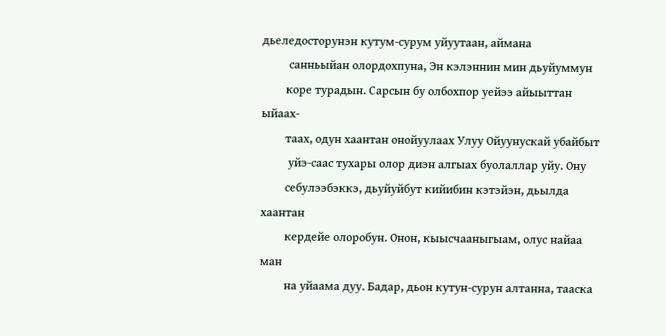дьеледосторунэн кутум-сурум уйуутаан, аймана
         санньыйан олордохпуна, Эн кэлэннин мин дьуйуммун
        коре турадын. Сарсын бу олбохпор уейээ айыыттан ыйаах-
        таах, одун хаантан онойуулаах Улуу Ойуунускай убайбыт
         уйэ-саас тухары олор диэн алгыах буолаллар уйу. Ону
        себулээбэккэ, дьуйуйбут кийибин кэтэйэн, дьылда хаантан
        кердейе олоробун. Онон, кыысчааныгыам, олус найаа ман
        на уйаама дуу. Бадар, дьон кутун-сурун алтанна, тааска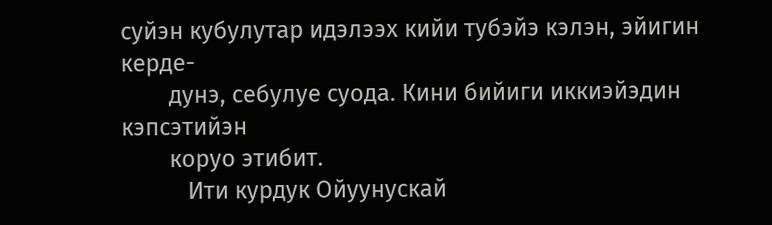суйэн кубулутар идэлээх кийи тубэйэ кэлэн, эйигин керде-
        дунэ, себулуе суода. Кини бийиги иккиэйэдин кэпсэтийэн
        коруо этибит.
           Ити курдук Ойуунускай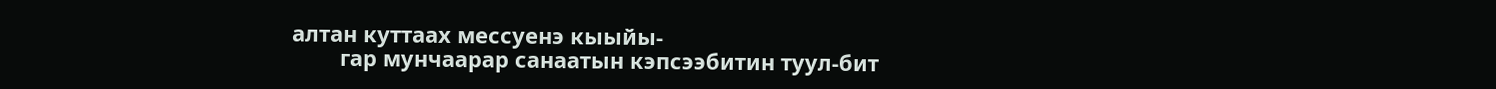алтан куттаах мессуенэ кыыйы-
        гар мунчаарар санаатын кэпсээбитин туул-бит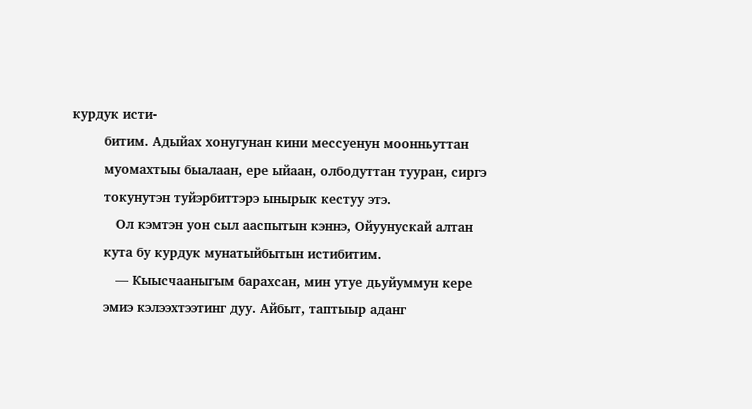курдук исти-
        битим. Адыйах хонугунан кини мессуенун моонньуттан
        муомахтыы быалаан, ере ыйаан, олбодуттан тууран, сиргэ
        токунутэн туйэрбиттэрэ ынырык кестуу этэ.
           Ол кэмтэн уон сыл ааспытын кэннэ, Ойуунускай алтан
        кута бу курдук мунатыйбытын истибитим.
           — Кыысчааныгым барахсан, мин утуе дьуйуммун кере
        эмиэ кэлээхтээтинг дуу. Айбыт, таптыыр аданг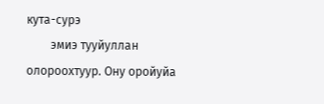кута-сурэ
        эмиэ тууйуллан олороохтуур. Ону оройуйа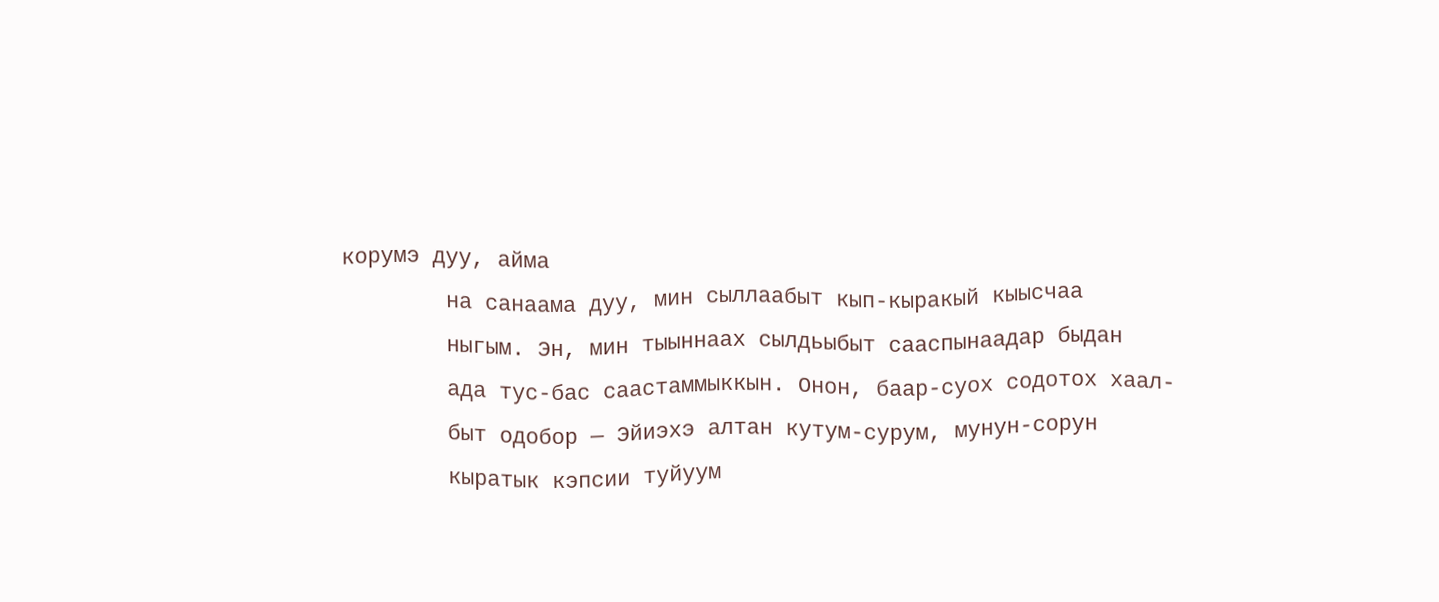корумэ дуу, айма
        на санаама дуу, мин сыллаабыт кып-кыракый кыысчаа
        ныгым. Эн, мин тыыннаах сылдьыбыт сааспынаадар быдан
        ада тус-бас саастаммыккын. Онон, баар-суох содотох хаал-
        быт одобор — Эйиэхэ алтан кутум-сурум, мунун-сорун
        кыратык кэпсии туйуум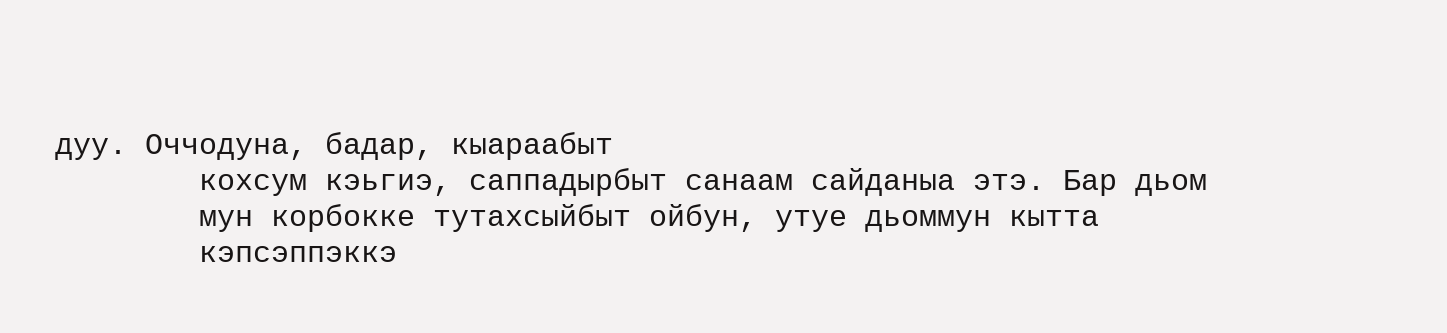дуу. Оччодуна, бадар, кыараабыт
        кохсум кэьгиэ, саппадырбыт санаам сайданыа этэ. Бар дьом
        мун корбокке тутахсыйбыт ойбун, утуе дьоммун кытта
        кэпсэппэккэ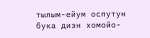тылым-ейум оспутун бука диэн хомойо-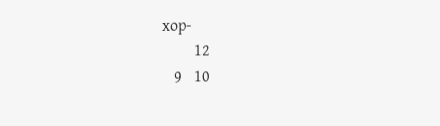хор-
        12
   9   10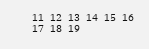11   12   13   14   15   16   17   18   19